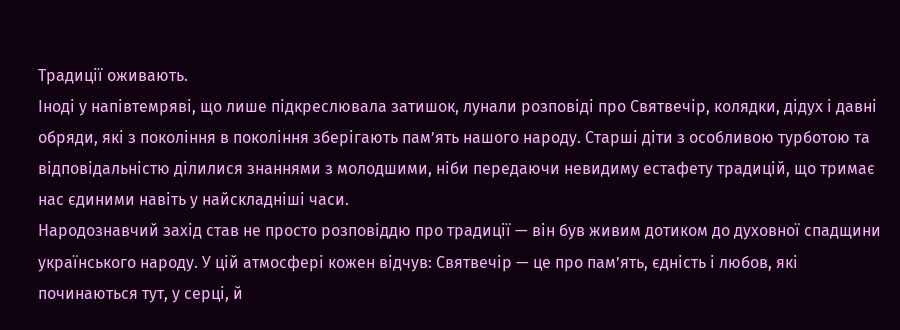Традиції оживають.
Іноді у напівтемряві, що лише підкреслювала затишок, лунали розповіді про Святвечір, колядки, дідух і давні обряди, які з покоління в покоління зберігають пам’ять нашого народу. Старші діти з особливою турботою та відповідальністю ділилися знаннями з молодшими, ніби передаючи невидиму естафету традицій, що тримає нас єдиними навіть у найскладніші часи.
Народознавчий захід став не просто розповіддю про традиції — він був живим дотиком до духовної спадщини українського народу. У цій атмосфері кожен відчув: Святвечір — це про пам’ять, єдність і любов, які починаються тут, у серці, й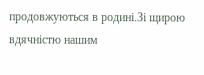продовжуються в родині.Зі щирою вдячністю нашим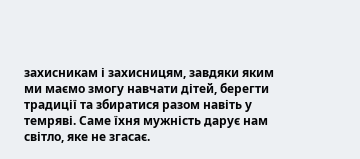захисникам і захисницям, завдяки яким ми маємо змогу навчати дітей, берегти традиції та збиратися разом навіть у темряві. Саме їхня мужність дарує нам світло, яке не згасає.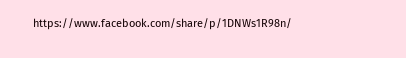https://www.facebook.com/share/p/1DNWs1R98n/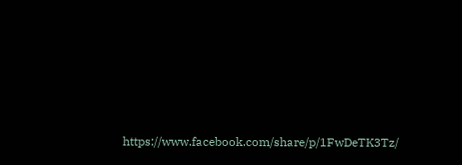https://www.facebook.com/share/p/1FwDeTK3Tz/